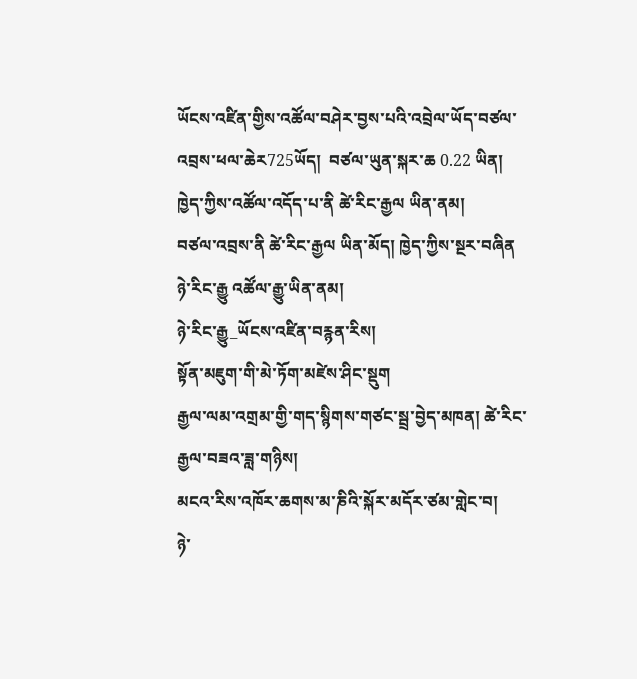ཡོངས་འཛིན་གྱིས་འཚོལ་བཤེར་བྱས་པའི་འབྲེལ་ཡོད་བཙལ་འབྲས་ཕལ་ཆེར725ཡོད།  བཙལ་ཡུན་སྐར་ཆ 0.22 ཡིན།
ཁྱེད་ཀྱིས་འཚོལ་འདོད་པ་ནི ཚེ་རིང་རྒྱལ ཡིན་ནམ།
བཙལ་འབྲས་ནི ཚེ་རིང་རྒྱལ ཡིན་མོད། ཁྱེད་ཀྱིས་སྔར་བཞིན ཉེ་རིང་རྒྱུ འཚོལ་རྒྱུ་ཡིན་ནམ།
ཉེ་རིང་རྒྱུ_ཡོངས་འཛིན་བརྙན་རིས།
སྟོན་མཇུག་གི་མེ་ཏོག་མཛེས་ཤིང་སྡུག
རྒྱལ་ལམ་འགྲམ་གྱི་གད་སྙིགས་གཙང་སྦྲ་བྱེད་མཁན། ཚེ་རིང་རྒྱལ་བཟའ་ཟླ་གཉིས།
མངའ་རིས་འཁོར་ཆགས་མ་ཎིའི་སྐོར་མདོར་ཙམ་གླེང་བ།
ཉེ་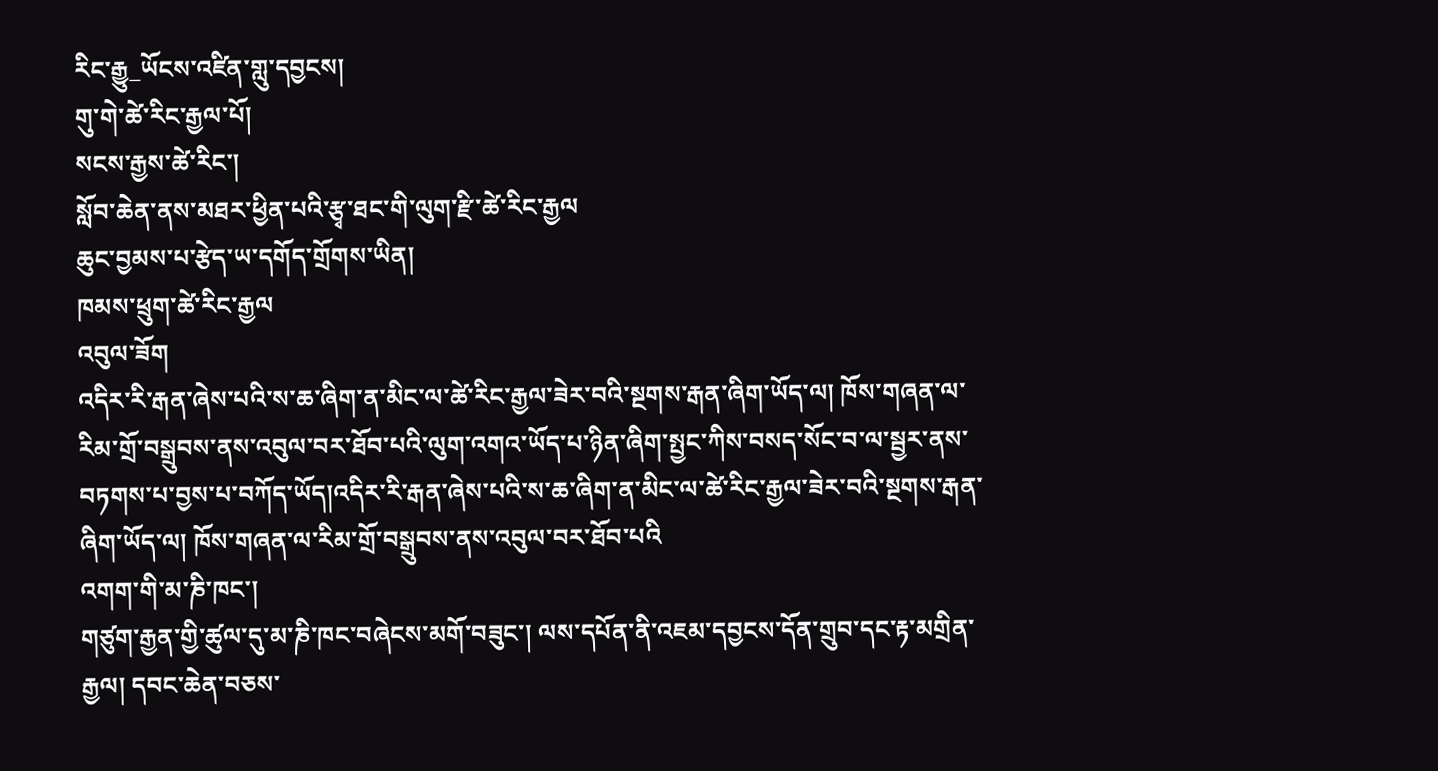རིང་རྒྱུ_ཡོངས་འཛིན་གླུ་དབྱངས།
གུ་གེ་ཚེ་རིང་རྒྱལ་པོ།
སངས་རྒྱས་ཚེ་རིང་།
སློབ་ཆེན་ནས་མཐར་ཕྱིན་པའི་རྩྭ་ཐང་གི་ལུག་རྫི་ཚེ་རིང་རྒྱལ
ཆུང་བྱམས་པ་རྩེད་ཡ་དགོད་གྲོགས་ཡིན།
ཁམས་ཕྲུག་ཚེ་རིང་རྒྱལ
འབུལ་ཟོག
འདིར་རི་རྒན་ཞེས་པའི་ས་ཆ་ཞིག་ན་མིང་ལ་ཚེ་རིང་རྒྱལ་ཟེར་བའི་སྔགས་རྒན་ཞིག་ཡོད་ལ། ཁོས་གཞན་ལ་རིམ་གྲོ་བསྒྲུབས་ནས་འབུལ་བར་ཐོབ་པའི་ལུག་འགའ་ཡོད་པ་ཉིན་ཞིག་སྤྱང་ཀིས་བསད་སོང་བ་ལ་སྦྱར་ནས་བཏགས་པ་བྱས་པ་བཀོད་ཡོད།འདིར་རི་རྒན་ཞེས་པའི་ས་ཆ་ཞིག་ན་མིང་ལ་ཚེ་རིང་རྒྱལ་ཟེར་བའི་སྔགས་རྒན་ཞིག་ཡོད་ལ། ཁོས་གཞན་ལ་རིམ་གྲོ་བསྒྲུབས་ནས་འབུལ་བར་ཐོབ་པའི
འགག་གི་མ་ཎི་ཁང་།
གཙུག་རྒྱན་གྱི་ཚུལ་དུ་མ་ཎི་ཁང་བཞེངས་མགོ་བཟུང་། ལས་དཔོན་ནི་འཇམ་དབྱངས་དོན་གྲུབ་དང་རྟ་མགྲིན་རྒྱལ། དབང་ཆེན་བཅས་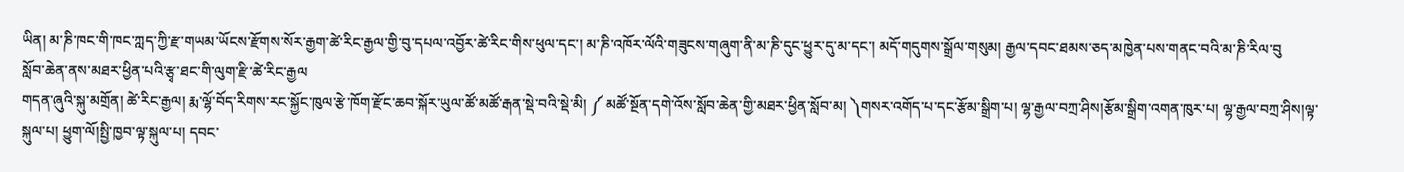ཡིན། མ་ཎི་ཁང་གི་ཁང་ཀླད་ཀྱི་རྫ་གཡམ་ཡོངས་རྫོགས་སོར་རྒྱག་ཚེ་རིང་རྒྱལ་གྱི་བུ་དཔལ་འབྱོར་ཚེ་རིང་གིས་ཕུལ་དང་། མ་ཎི་འཁོར་ལོའི་གཟུངས་གཞུག་ནི་མ་ཎི་དུང་ཕྱུར་དུ་མ་དང་། མདོ་གདུགས་སྒྲོལ་གསུམ། རྒྱལ་དབང་ཐམས་ཅད་མཁྱེན་པས་གནང་བའི་མ་ཎི་རིལ་བུ
སློབ་ཆེན་ནས་མཐར་ཕྱིན་པའི་རྩྭ་ཐང་གི་ལུག་རྫི་ཚེ་རིང་རྒྱལ
གདན་ཞུའི་སྐུ་མགྲོན། ཚེ་རིང་རྒྱལ། རྨ་ལྷོ་བོད་རིགས་རང་སྐྱོང་ཁུལ་རྩེ་ཁོག་རྫོང་ཆབ་སྐོར་ཡུལ་ཚོ་མཚོ་རྒན་སྡེ་བའི་སྡེ་མི། ༼ མཚོ་སྔོན་དགེ་འོས་སློབ་ཆེན་གྱི་མཐར་ཕྱིན་སློབ་མ། ༽གསར་འགོད་པ་དང་རྩོམ་སྒྲིག་པ། ལྷ་རྒྱལ་བཀྲ་ཤིས།རྩོམ་སྒྲིག་འགན་ཁུར་པ། ལྷ་རྒྱལ་བཀྲ་ཤིས།ལྟ་སྐུལ་པ། ཕྱུག་ལོ།སྤྱི་ཁྱབ་ལྟ་སྐུལ་པ། དབང་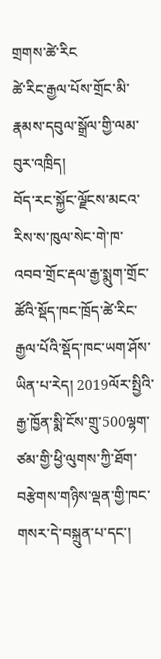གྲགས་ཚེ་རིང
ཚེ་རིང་རྒྱལ་པོས་གྲོང་མི་རྣམས་དབུལ་སྒྲོལ་གྱི་ལམ་བུར་འཁྲིད།
བོད་རང་སྐྱོང་ལྗོངས་མངའ་རིས་ས་ཁུལ་སེང་གེ་ཁ་འབབ་གྲོང་རྡལ་རྒྱ་སྨུག་གྲོང་ཚོའི་སྡོད་ཁང་ཁྲོད་ཚེ་རིང་རྒྱལ་པོའི་སྡོད་ཁང་ཡག་ཤོས་ཡིན་པ་རེད། 2019ལོར་སྤྱིའི་རྒྱ་ཁྱོན་སྨི་ངོས་གྲུ་500ལྷག་ཙམ་གྱི་ཕྱི་ལུགས་ཀྱི་ཐོག་བརྩེགས་གཉིས་ལྡན་གྱི་ཁང་གསར་དེ་བསྐྲུན་པ་དང་།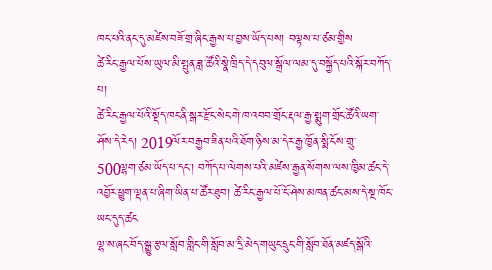ཁང་པའི་ནང་དུ་མཛེས་བཟོ་གྲ་ཞིང་རྒྱས་པ་བྱས་ཡོད་པས། བལྟས་པ་ཙམ་གྱིས
ཚེ་རིང་རྒྱལ་པོས་ཡུལ་མི་སྤུན་ཟླ་ཚོའི་སྣེ་ཁྲིད་དེ་དབུལ་སྒྲོལ་ལམ་དུ་བསྐྱོད་པའི་སྐོར་བཀོད་པ།
ཚེ་རིང་རྒྱལ་པོའི་སྡོད་ཁང་ནི་སྒར་རྫོང་སེང་གེ་ཁ་འབབ་གྲོང་རྡལ་རྒྱ་སྨུག་གྲོང་ཚོའི་ཡག་ཤོས་དེ་རེད། 2019ལོར་བརྒྱབ་ཟིན་པའི་ཐོག་ཉིས་མ་དེར་རྒྱ་ཁྱོན་སྨི་ངོས་གྲུ་500ལྷག་ཙམ་ཡོད་པ་དང་། བཀོད་པ་ལེགས་པའི་མཛེས་རྒྱན་སོགས་ལས་ཁྱིམ་ཚང་དེ་འབྱོར་ཕྱུག་ལྡན་པ་ཞིག་ཡིན་པ་ཚོར་ཐུབ། ཚེ་རིང་རྒྱལ་པོ་ངོ་ཤེས་མཁན་ཚང་མས་དེ་སྔ་ཁོང་ཡང་དུད་ཚང
ལྷ་ས་ཞང་བོད་སྒྱུ་རྩལ་སློབ་གླིང་གི་སློབ་མ་དྲི་མེད་གཡུང་དྲུང་གི་སློབ་ཐོན་མཛད་སྒོའི་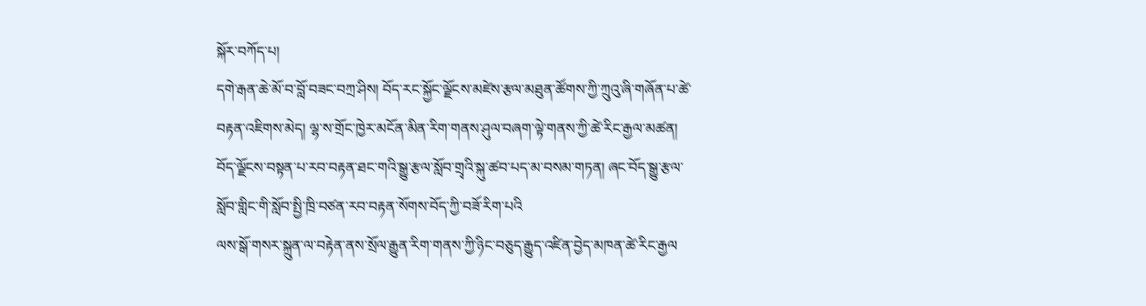སྐོར་བཀོད་པ།
དགེ་རྒན་ཆེ་མོ་བ་བློ་བཟང་བཀྲ་ཤིས། བོད་རང་སྐྱོང་ལྗོངས་མཛེས་རྩལ་མཐུན་ཚོགས་ཀྱི་ཀྲུའུ་ཞི་གཞོན་པ་ཚེ་བརྟན་འཇིགས་མེད། ལྷ་ས་གྲོང་ཁྱེར་མངོན་མིན་རིག་གནས་ཤུལ་བཞག་ལྟེ་གནས་ཀྱི་ཚེ་རིང་རྒྱལ་མཚན། བོད་ལྗོངས་བསྟན་པ་རབ་བརྟན་ཐང་གའི་སྒྱུ་རྩལ་སློབ་གྲྭའི་སྐུ་ཚབ་པད་མ་བསམ་གཏན། ཞང་བོད་སྒྱུ་རྩལ་སློབ་གླིང་གི་སློབ་སྤྱི་ཁྲི་བཙན་རབ་བརྟན་སོགས་བོད་ཀྱི་བཟོ་རིག་པའི
ལས་སྒོ་གསར་སྐྲུན་ལ་བརྟེན་ནས་སྲོལ་རྒྱུན་རིག་གནས་ཀྱི་ཉིང་བཅུད་རྒྱུད་འཛིན་བྱེད་མཁན་ཚེ་རིང་རྒྱལ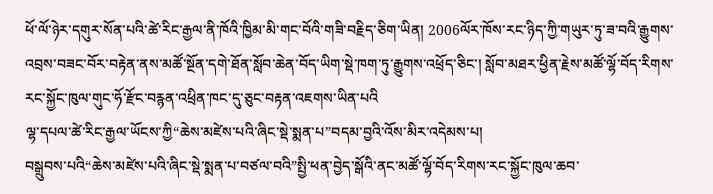ཕོ་ལོ་ཉེར་དགུར་སོན་པའི་ཚེ་རིང་རྒྱལ་ནི་ཁོའི་ཁྱིམ་མི་གང་བོའི་གཟི་བརྗིད་ཅིག་ཡིན། 2006ལོར་ཁོས་རང་ཉིད་ཀྱི་གཡུར་ཏུ་ཟ་བའི་རྒྱུགས་འབྲས་བཟང་བོར་བརྟེན་ནས་མཚོ་སྔོན་དགེ་ཐོན་སློབ་ཆེན་བོད་ཡིག་སྡེ་ཁག་ཏུ་རྒྱུགས་འཕྲོད་ཅིང་། སློབ་མཐར་ཕྱིན་རྗེས་མཚོ་ལྷོ་བོད་རིགས་རང་སྐྱོང་ཁུལ་གུང་ཧོ་རྫོང་བརྙན་འཕྲིན་ཁང་དུ་ཅུང་བརྟན་འཇགས་ཡིན་པའི
ལྷ་དཔལ་ཚེ་རིང་རྒྱལ་ཡོངས་ཀྱི“ཆེས་མཛེས་པའི་ཞིང་སྡེ་སྨན་པ”བདམ་བྱའི་འོས་མིར་འདེམས་པ།
བསྒྲུབས་པའི“ཆེས་མཛེས་པའི་ཞིང་སྡེ་སྨན་པ་བཙལ་བའི”སྤྱི་ཕན་བྱེད་སྒོའི་ནང་མཚོ་ལྷོ་བོད་རིགས་རང་སྐྱོང་ཁུལ་ཆབ་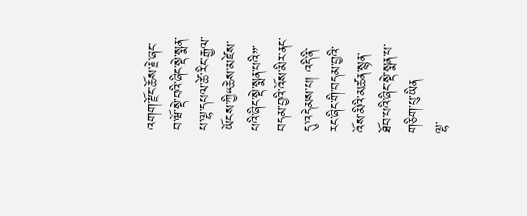འགག་རྫོང་ཆོས་རྗེ་ཞང་བ་ཝོ་སྡེ་བའི་ཞིང་སྡེ་སྨན་པ་ལྷ་དཔལ་ཚེ་རིང་རྒྱལ་ཡོངས་ཀྱི“ཆེས་མཛེས་པའི་ཞིང་སྡེ་སྨན་པའི”་བདམ་བྱའི་འོས་མིར་ནང་དུ་འདེམས་པ། འདི་ནི་རང་ཞིང་གི་བདམ་བྱའི་འོས་མིའི་མཚན་སྙན་ཐོབ་པའི་ཞིང་སྡེ་སྨན་པ་གཅིག་པུ་ཡིན
ལྷ་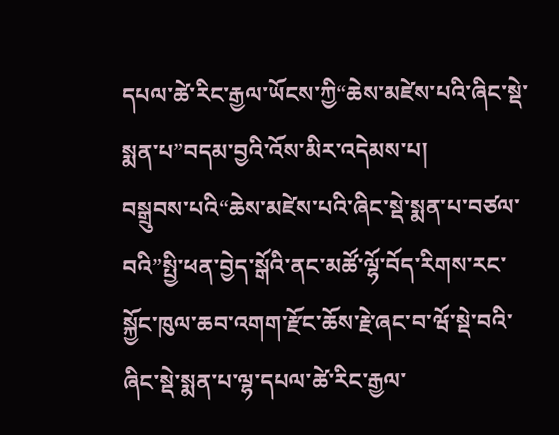དཔལ་ཚེ་རིང་རྒྱལ་ཡོངས་ཀྱི“ཆེས་མཛེས་པའི་ཞིང་སྡེ་སྨན་པ”བདམ་བྱའི་འོས་མིར་འདེམས་པ།
བསྒྲུབས་པའི“ཆེས་མཛེས་པའི་ཞིང་སྡེ་སྨན་པ་བཙལ་བའི”སྤྱི་ཕན་བྱེད་སྒོའི་ནང་མཚོ་ལྷོ་བོད་རིགས་རང་སྐྱོང་ཁུལ་ཆབ་འགག་རྫོང་ཆོས་རྗེ་ཞང་བ་ཝོ་སྡེ་བའི་ཞིང་སྡེ་སྨན་པ་ལྷ་དཔལ་ཚེ་རིང་རྒྱལ་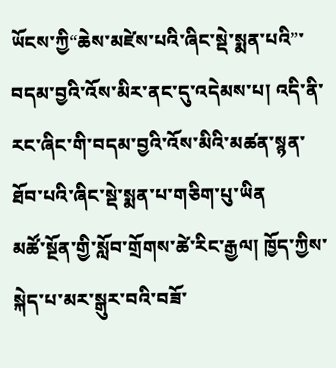ཡོངས་ཀྱི“ཆེས་མཛེས་པའི་ཞིང་སྡེ་སྨན་པའི”་བདམ་བྱའི་འོས་མིར་ནང་དུ་འདེམས་པ། འདི་ནི་རང་ཞིང་གི་བདམ་བྱའི་འོས་མིའི་མཚན་སྙན་ཐོབ་པའི་ཞིང་སྡེ་སྨན་པ་གཅིག་པུ་ཡིན
མཚོ་སྔོན་གྱི་སློབ་གྲོགས་ཚེ་རིང་རྒྱལ། ཁྱོད་ཀྱིས་སྐེད་པ་མར་སྒུར་བའི་བཟོ་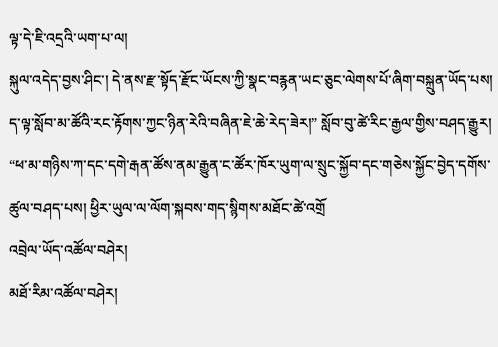ལྟ་དེ་ཇི་འདྲའི་ཡག་པ་ལ།
སྐུལ་འདེད་བྱས་ཤིང་། དེ་ནས་རྫ་སྟོད་རྫོང་ཡོངས་ཀྱི་སྣང་བརྙན་ཡང་ཅུང་ལེགས་པོ་ཞིག་བསྐྲུན་ཡོད་པས། ད་ལྟ་སློབ་མ་ཚོའི་རང་རྟོགས་ཀྱང་ཉིན་རེའི་བཞིན་ཇེ་ཆེ་རེད་ཟེར།” སློབ་བུ་ཚེ་རིང་རྒྱལ་གྱིས་བཤད་རྒྱུར། “ཕ་མ་གཉིས་ཀ་དང་དགེ་རྒན་ཚོས་ནམ་རྒྱུན་ང་ཚོར་ཁོར་ཡུག་ལ་སྲུང་སྐྱོབ་དང་གཅེས་སྐྱོང་བྱེད་དགོས་ཚུལ་བཤད་པས། ཕྱིར་ཡུལ་ལ་ལོག་སྐབས་གད་སྙིགས་མཐོང་ཚེ་འགྲོ
འབྲེལ་ཡོད་འཚོལ་བཤེར།
མཐོ་རིམ་འཚོལ་བཤེར།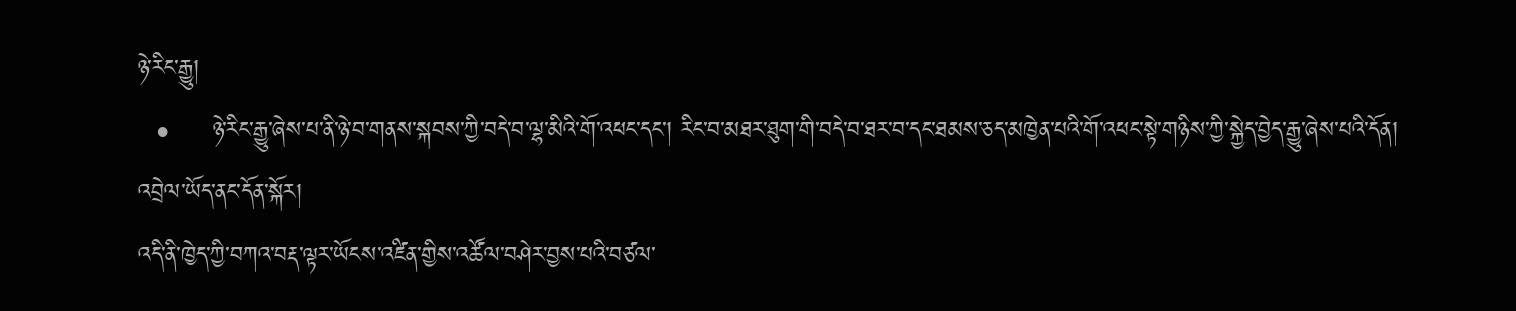ཉེ་རིང་རྒྱུ།
  •     ཉེ་རིང་རྒྱུ་ཞེས་པ་ནི་ཉེ་བ་གནས་སྐབས་ཀྱི་བདེ་བ་ལྷ་མིའི་གོ་འཕང་དང་། རིང་བ་མཐར་ཐུག་གི་བདེ་བ་ཐར་བ་དང་ཐམས་ཅད་མཁྱེན་པའི་གོ་འཕང་སྟེ་གཉིས་ཀྱི་སྐྱེད་བྱེད་རྒྱུ་ཞེས་པའི་དོན།
འབྲེལ་ཡོད་ནང་དོན་སྐོར།
འདི་ནི་ཁྱེད་ཀྱི་བཀའ་བརྡ་ལྟར་ཡོངས་འཛིན་གྱིས་འཚོལ་བཤེར་བྱས་པའི་བཙལ་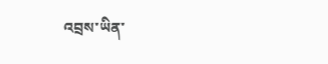འབྲས་ཡིན་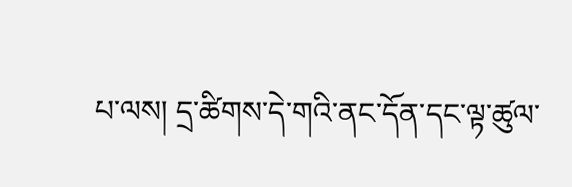པ་ལས། དྲ་ཚིགས་དེ་གའི་ནང་དོན་དང་ལྟ་ཚུལ་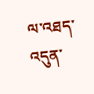ལ་འཐད་འདུན་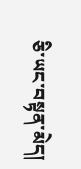ཅི་ཡང་བསྟན་མེད།